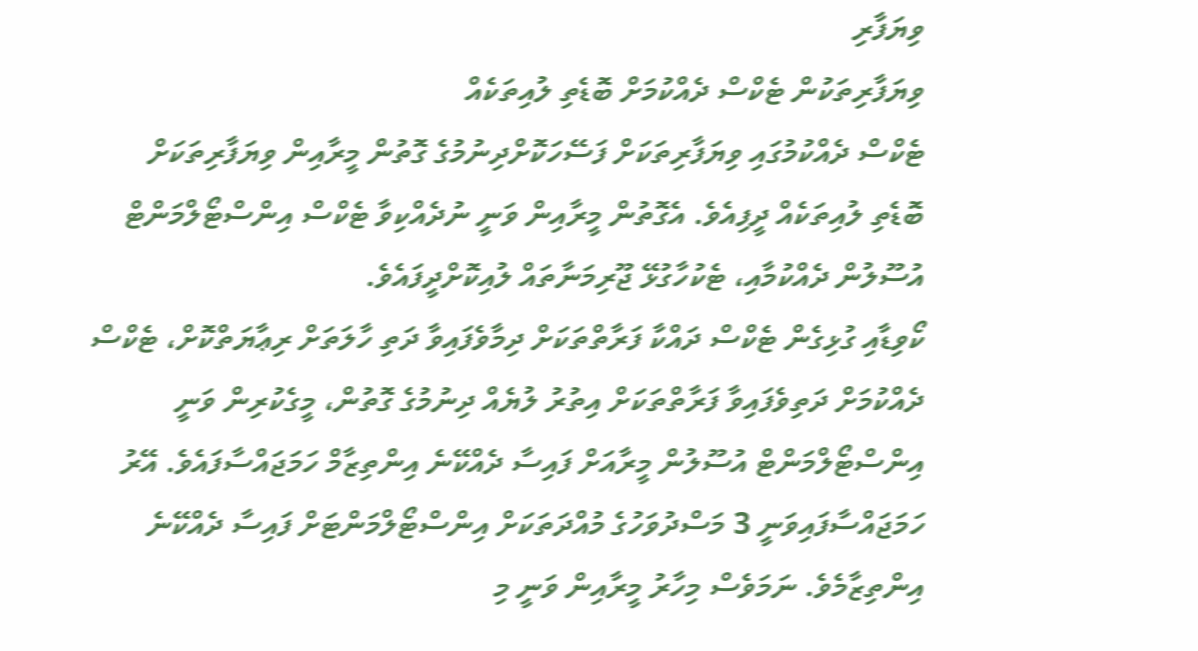ވިޔަފާރި
ވިޔަފާރިތަކުން ޓެކްސް ދެއްކުމަށް ބޮޑެތި ލުއިތަކެއް
ޓެކްސް ދެއްކުމުގައި ވިޔަފާރިތަކަށް ފަސޭހަކޮށްދިނުމުގެ ގޮތުން މީރާއިން ވިޔަފާރިތަކަށް ބޮޑެތި ލުއިތަކެއް ދީފިއެވެ. އެގޮތުން މީރާއިން ވަނީ ނުދެއްކިވާ ޓެކްސް އިންސްޓޯލްމަންޓް އުސޫލުން ދެއްކުމާއި، ޓެކުހާގުޅޭ ޖޫރިމަނާތައް ލުއިކޮށްދީފައެވެ.
ކޯވިޑާއި ގުޅިގެން ޓެކްސް ދައްކާ ފަރާތްތަކަށް ދިމާވެފައިވާ ދަތި ހާލަތަށް ރިޢާޔަތްކޮށް، ޓެކްސް ދެއްކުމަށް ދަތިވެފައިވާ ފަރާތްތަކަށް އިތުރު ލުޔެއް ދިނުމުގެ ގޮތުން، މީގެކުރިން ވަނީ އިންސްޓޯލްމަންޓް އުސޫލުން މީރާއަށް ފައިސާ ދެއްކޭނެ އިންތިޒާމް ހަމަޖައްސާފައެވެ. އޭރު ހަމަޖައްސާފައިވަނީ 3 މަސްދުވަހުގެ މުއްދަތަކަށް އިންސްޓޯލްމަންޓަށް ފައިސާ ދެއްކޭނެ އިންތިޒާމެވެ. ނަމަވެސް މިހާރު މީރާއިން ވަނީ މި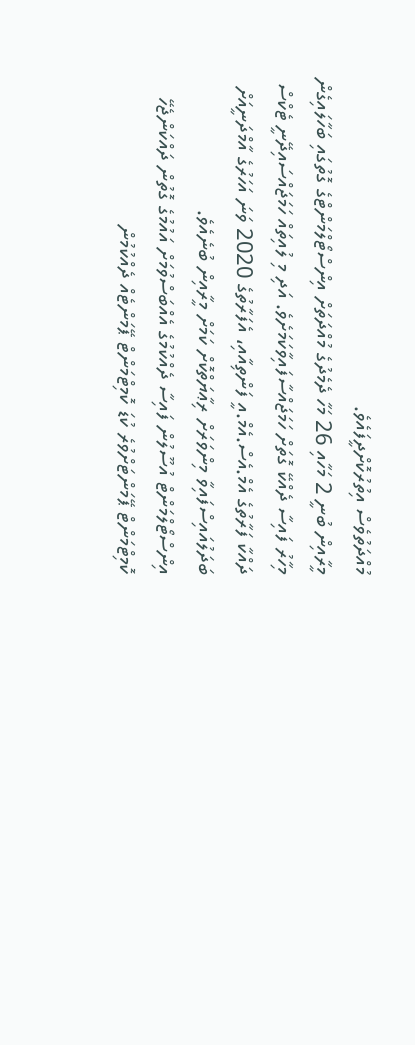މުއްދަތުވެސް އިތުރުކޮށްދީފައެވެ.
މީރާއިން ބުނީ 2 މަހާއި 26 މަހާ ދެމެދުގެ މުއްދަތަށް އިންސްޓޯލްމަންޓްގެ ގޮތުގައި ބަހާލައިގެން މިހާރު ފައިސާ ދެއްކޭ ގޮތަށް ހަމަޖައްސާފައިވާކަމަށެވެ. އަދި މި ލުއިތައް ހަމަޖައްސައިދޭނީ ޓެކްސް ދައްކާ ފަރާތުގެ އެމް.އެސް.އެމް.އީ ފަންތިއާއި، އެފަރާތުގެ 2020 ވަނަ އަހަރުގެ އާމްދަނީއަށް ބަދަލުއައިސްފައިވާ މިންވަރަށް ރިޢާޔަތްކޮށް ކަމަށް މީރާއިން ބުނެއެވެ.
އިންސްޓޯލްމަންޓް އުސޫލުން ފައިސާ ދެއްކުމުގެ އެއްބަސްވުމަށް އައުމުގެ ގޮތުން ދައްކަންޖެހޭ ކޮމިޓްމަންޓް ޕޭމަންޓަށްވުރެ ކުޑަ ކޮމިޓްމަންޓް ޕޭމަންޓެއް ދެއްކުމުން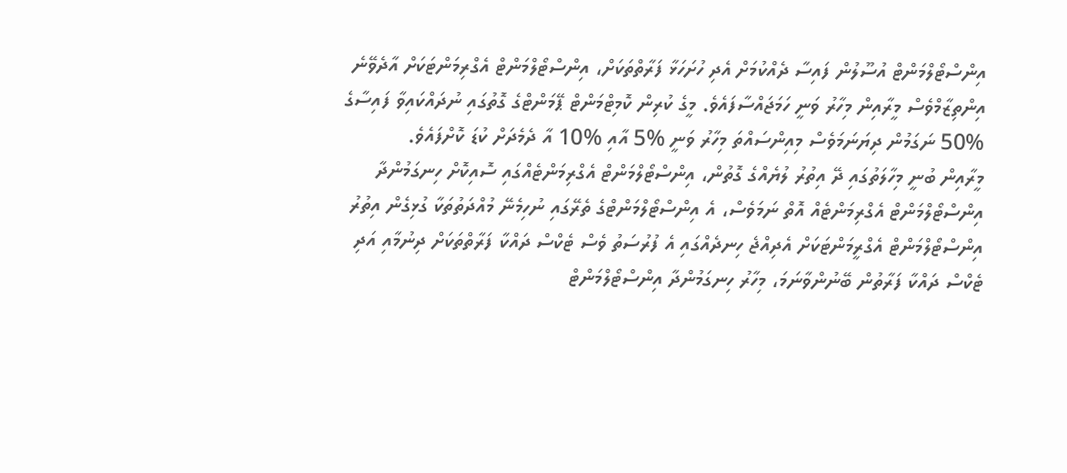އިންސްޓޯލްމަންޓް އުސޫލުން ފައިސާ ދެއްކުމަށް އެދި ހުށަހަޅާ ފަރާތްތަކަށް، އިންސްޓޯލްމަންޓް އެގްރިމަންޓަކަށް އާދެވޭނެ އިންތިޒާމްވެސް މީރާއިން މިހާރު ވަނީ ހަމަޖައްސާފައެވެ. މީގެ ކުރިން ކޮމިޓްމަންޓް ޕޭމަންޓްގެ ގޮތުގައި ނުދައްކައިވާ ފައިސާގެ %50 ނަގަމުން ދިޔަނަމަވެސް މިއިންސައްތަ މިހާރު ވަނީ %5 އާއި %10 އާ ދެމެދަށް ކުޑަ ކޮށްފައެވެ.
މީރާއިން ބުނީ މިހާލަތުގައި ދޭ އިތުރު ލުޔެއްގެ ގޮތުން، އިންސްޓޯލްމަންޓް އެގްރިމަންޓެއްގައި ސޮއިކޮށް ހިނގަމުންދާ އިންސްޓޯލްމަންޓް އެގްރިމަންޓެއް އޮތް ނަމަވެސް، އެ އިންސްޓޯލްމަންޓްގެ ތެރޭގައި ނުހިމެނޭ މުއްދަތުތަކާ ގުޅިގެން އިތުރު އިންސްޓޯލްމަންޓް އެގްރީމަންޓަކަށް އެދިއްޖެ ހިނދެއްގައި އެ ފުރުސަތު ވެސް ޓެކްސް ދައްކާ ފަރާތްތަކަށް ދިނުމާއި އަދި ޓެކްސް ދައްކާ ފަރާތުން ބޭނުންވާނަމަ، މިހާރު ހިނގަމުންދާ އިންސްޓޯލްމަންޓް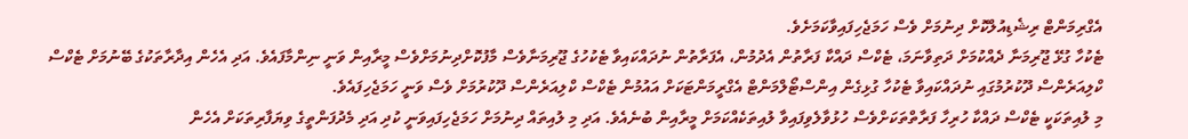އެގްރިމަންޓް ރިޝެޑިއުލްކޮށް ދިނުމަށް ވެސް ހަމަޖެހިފައިވާކަމަށެވެ.
ޓެކުހާ ގުޅޭ ޖޫރިމަނާ ދެއްކުމަށް ދަތިވާނަމަ، ޓެކްސް ދައްކާ ފަރާތުން އެދުމުން، އެފަރާތުން ނުދައްކައިވާ ޓެކުހުގެ ޖޫރިމަނާވެސް މާފުކޮށްދިނުމަށްވެސް މީރާއިން ވަނީ ނިންމާފައެވެ. އަދި އެހެން އިދާރާތަކުގެ ބޭނުމަށް ޓެކްސް ކްލިއަރެންސް ދޫކުރުމުގައި ނުދައްކައިވާ ޓެކުހާ ގުޅިގެން އިންސްޓޯލްމަންޓް އެގްރީމަންޓަކަށް އައުމުން ޓެކްސް ކްލިއަރެންސް ދޫކުރުމަށް ވެސް ވަނީ ހަމަޖެހިފައެވެ.
މި ލުއިތަކަކީ ޓެކްސް ދައްކާ ހުރިހާ ފަރާތްތަކަށްވެސް ހުޅުވާލެވިފައިވާ ލުއިތަކެއްކަމަށް މީރާއިން ބުނެއެވެ. އަދި މި ލުއިތައް ދިނުމަށް ހަމަޖެހިފައިވަނީ ކުދި އަދި މެދުފަންތީގެ ވިޔަފާރިތަކަށް އެހެން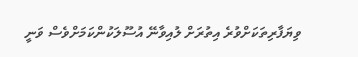ވިޔަފާރިތަކަށްވުރެ އިތުރަށް ލުއިވާނޭ އުސޫލަކުންކަމަށްވެސް ވަނީ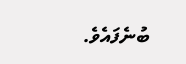ބުނެފައެވެ.